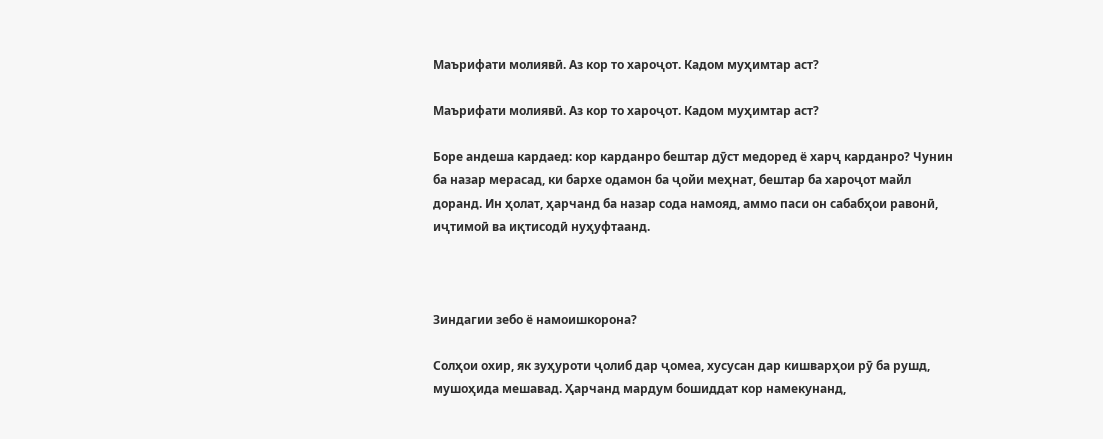Маърифати молиявӣ. Аз кор то хароҷот. Кадом муҳимтар аст?

Маърифати молиявӣ. Аз кор то хароҷот. Кадом муҳимтар аст?

Боре андеша кардаед: кор карданро бештар дӯст медоред ё харҷ карданро? Чунин ба назар мерасад, ки бархе одамон ба ҷойи меҳнат, бештар ба хароҷот майл доранд. Ин ҳолат, ҳарчанд ба назар сода намояд, аммо паси он сабабҳои равонӣ, иҷтимоӣ ва иқтисодӣ нуҳуфтаанд.



Зиндагии зебо ё намоишкорона?

Солҳои охир, як зуҳуроти ҷолиб дар ҷомеа, хусусан дар кишварҳои рӯ ба рушд, мушоҳида мешавад. Ҳарчанд мардум бошиддат кор намекунанд,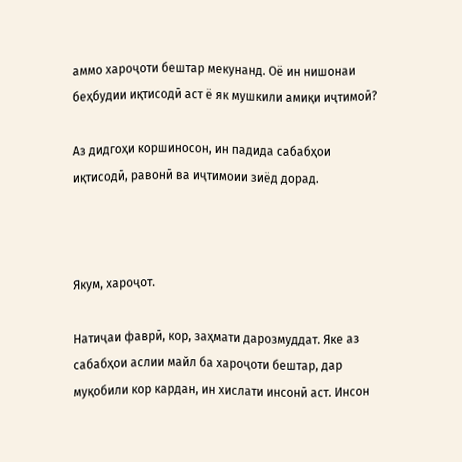аммо хароҷоти бештар мекунанд. Оё ин нишонаи беҳбудии иқтисодӣ аст ё як мушкили амиқи иҷтимоӣ?

Аз дидгоҳи коршиносон, ин падида сабабҳои иқтисодӣ, равонӣ ва иҷтимоии зиёд дорад.



Якум, хароҷот.

Натиҷаи фаврӣ, кор, заҳмати дарозмуддат. Яке аз сабабҳои аслии майл ба хароҷоти бештар, дар муқобили кор кардан, ин хислати инсонӣ аст. Инсон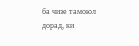ба чизе тамоюл дорад, ки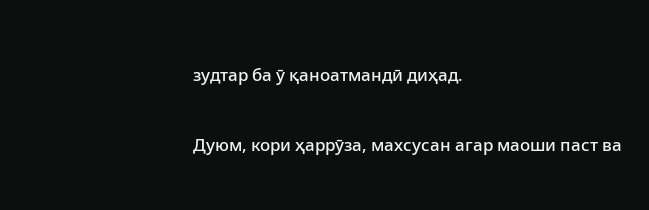зудтар ба ӯ қаноатмандӣ диҳад.

Дуюм, кори ҳаррӯза, махсусан агар маоши паст ва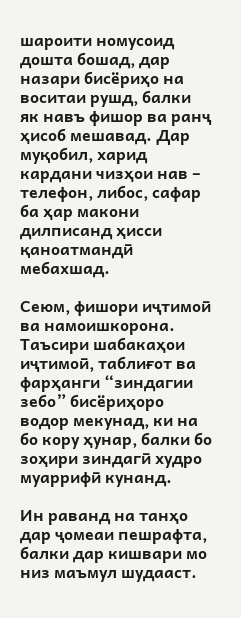шароити номусоид дошта бошад, дар назари бисёриҳо на воситаи рушд, балки як навъ фишор ва ранҷ ҳисоб мешавад. Дар муқобил, харид кардани чизҳои нав – телефон, либос, сафар ба ҳар макони дилписанд ҳисси қаноатмандӣ мебахшад.

Сеюм, фишори иҷтимоӣ ва намоишкорона. Таъсири шабакаҳои иҷтимоӣ, таблиғот ва фарҳанги “зиндагии зебо” бисёриҳоро водор мекунад, ки на бо кору ҳунар, балки бо зоҳири зиндагӣ худро муаррифӣ кунанд.

Ин раванд на танҳо дар ҷомеаи пешрафта, балки дар кишвари мо низ маъмул шудааст.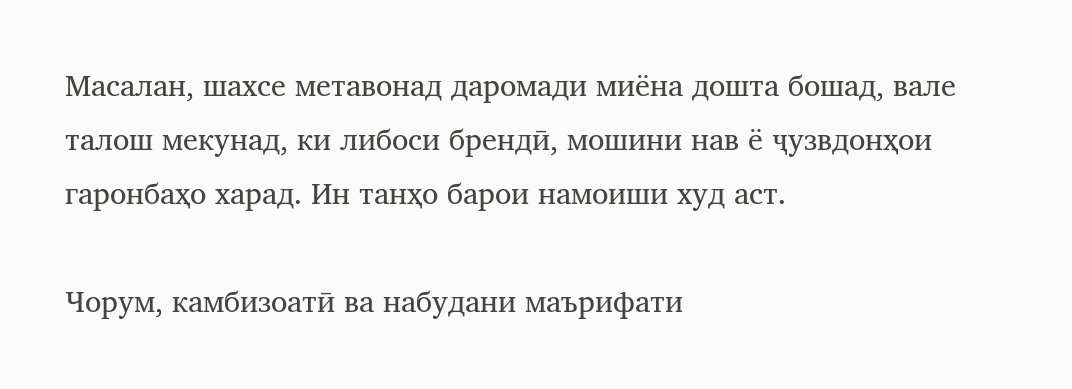Масалан, шахсе метавонад даромади миёна дошта бошад, вале талош мекунад, ки либоси брендӣ, мошини нав ё ҷузвдонҳои гаронбаҳо харад. Ин танҳо барои намоиши худ аст.

Чорум, камбизоатӣ ва набудани маърифати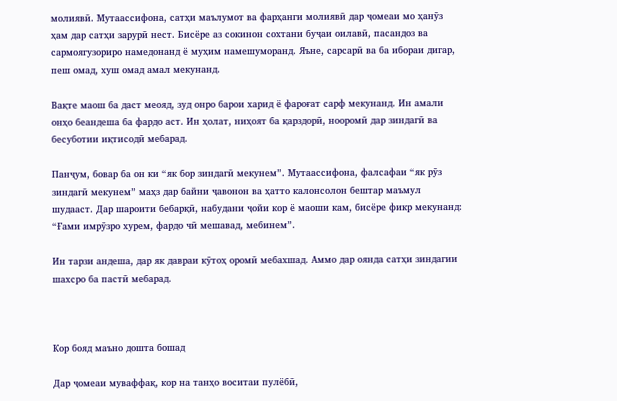молиявӣ. Мутаассифона, сатҳи маълумот ва фарҳанги молиявӣ дар ҷомеаи мо ҳанӯз ҳам дар сатҳи зарурӣ нест. Бисёре аз сокинон сохтани буҷаи оилавӣ, пасандоз ва сармоягузориро намедонанд ё муҳим намешуморанд. Яъне, сарсарӣ ва ба ибораи дигар, пеш омад, хуш омад амал мекунанд.

Вақте маош ба даст меояд, зуд онро барои харид ё фароғат сарф мекунанд. Ин амали онҳо беандеша ба фардо аст. Ин ҳолат, ниҳоят ба қарздорӣ, нооромӣ дар зиндагӣ ва бесуботии иқтисодӣ мебарад.

Панҷум, бовар ба он ки “як бор зиндагӣ мекунем”. Мутаассифона, фалсафаи “як рӯз зиндагӣ мекунем” маҳз дар байни ҷавонон ва ҳатто калонсолон бештар маъмул шудааст. Дар шароити бебарқӣ, набудани ҷойи кор ё маоши кам, бисёре фикр мекунанд: “Ғами имрӯзро хурем, фардо чӣ мешавад, мебинем”.

Ин тарзи андеша, дар як давраи кӯтоҳ оромӣ мебахшад. Аммо дар оянда сатҳи зиндагии шахсро ба пастӣ мебарад.



Кор бояд маъно дошта бошад

Дар ҷомеаи муваффақ, кор на танҳо воситаи пулёбӣ,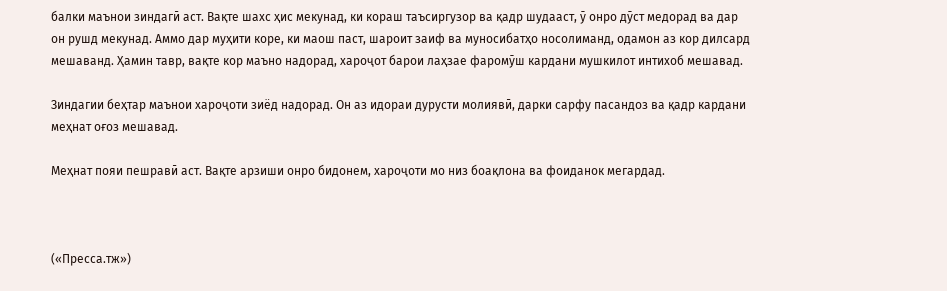балки маънои зиндагӣ аст. Вақте шахс ҳис мекунад, ки кораш таъсиргузор ва қадр шудааст, ӯ онро дӯст медорад ва дар он рушд мекунад. Аммо дар муҳити коре, ки маош паст, шароит заиф ва муносибатҳо носолиманд, одамон аз кор дилсард мешаванд. Ҳамин тавр, вақте кор маъно надорад, хароҷот барои лаҳзае фаромӯш кардани мушкилот интихоб мешавад.

Зиндагии беҳтар маънои хароҷоти зиёд надорад. Он аз идораи дурусти молиявӣ, дарки сарфу пасандоз ва қадр кардани меҳнат оғоз мешавад.

Меҳнат пояи пешравӣ аст. Вақте арзиши онро бидонем, хароҷоти мо низ боақлона ва фоиданок мегардад.



(«Пресса.тж»)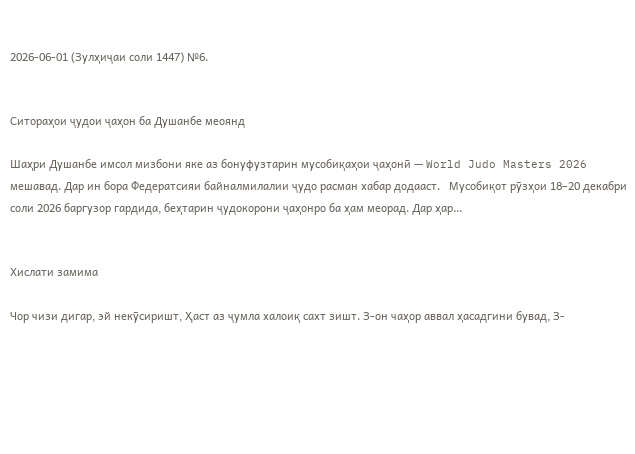2026-06-01 (Зулҳиҷаи соли 1447) №6.


Ситораҳои ҷудои ҷаҳон ба Душанбе меоянд

Шаҳри Душанбе имсол мизбони яке аз бонуфузтарин мусобиқаҳои ҷаҳонӣ — World Judo Masters 2026 мешавад. Дар ин бора Федератсияи байналмилалии ҷудо расман хабар додааст.   Мусобиқот рӯзҳои 18–20 декабри соли 2026 баргузор гардида, беҳтарин ҷудокорони ҷаҳонро ба ҳам меорад. Дар ҳар...


Хислати замима

Чор чизи дигар, эй некӯсиришт, Ҳаст аз ҷумла халоиқ сахт зишт. З-он чаҳор аввал ҳасадгини бувад, З-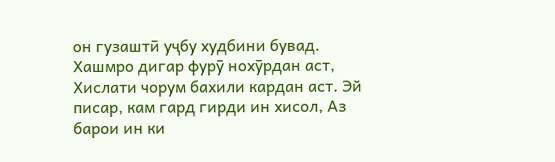он гузаштӣ уҷбу худбини бувад. Хашмро дигар фурӯ нохӯрдан аст, Хислати чорум бахили кардан аст. Эй писар, кам гард гирди ин хисол, Аз барои ин ки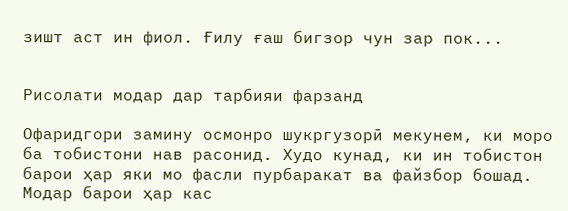зишт аст ин фиол. Ғилу ғаш бигзор чун зар пок...


Рисолати модар дар тарбияи фарзанд

Офаридгори замину осмонро шукргузорӣ мекунем, ки моро ба тобистони нав расонид. Худо кунад, ки ин тобистон барои ҳар яки мо фасли пурбаракат ва файзбор бошад.   Модар барои ҳар кас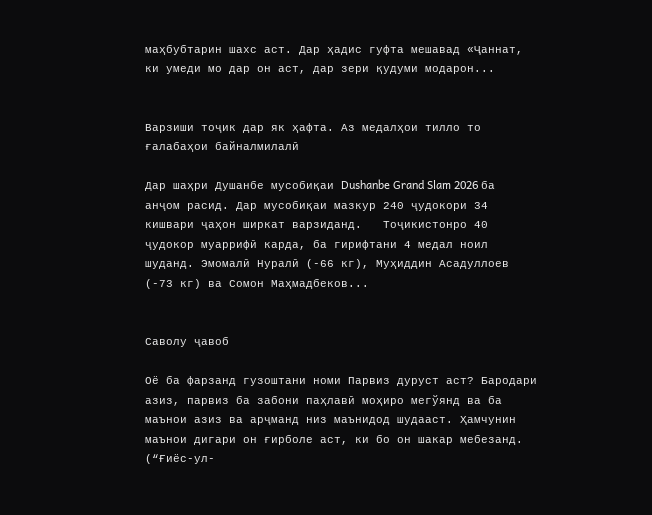маҳбубтарин шахс аст. Дар ҳадис гуфта мешавад «Ҷаннат, ки умеди мо дар он аст, дар зери қудуми модарон...


Варзиши тоҷик дар як ҳафта. Аз медалҳои тилло то ғалабаҳои байналмилалӣ

Дар шаҳри Душанбе мусобиқаи Dushanbe Grand Slam 2026 ба анҷом расид. Дар мусобиқаи мазкур 240 ҷудокори 34 кишвари ҷаҳон ширкат варзиданд.   Тоҷикистонро 40 ҷудокор муаррифӣ карда, ба гирифтани 4 медал ноил шуданд. Эмомалӣ Нуралӣ (-66 кг), Муҳиддин Асадуллоев (-73 кг) ва Сомон Маҳмадбеков...


Саволу ҷавоб

Оё ба фарзанд гузоштани номи Парвиз дуруст аст? Бародари азиз, парвиз ба забони паҳлавӣ моҳиро мегўянд ва ба маънои азиз ва арҷманд низ маънидод шудааст. Ҳамчунин маънои дигари он ғирболе аст, ки бо он шакар мебезанд. (“Ғиёс-ул-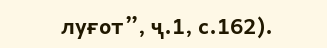луғот”, ҷ.1, с.162).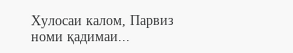Хулосаи калом, Парвиз номи қадимаи...